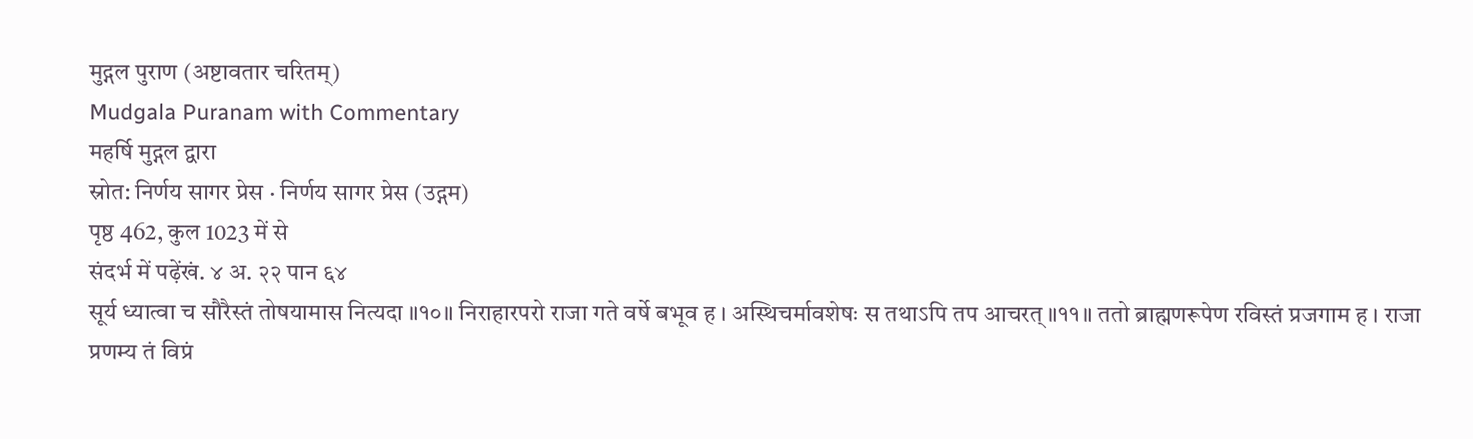मुद्गल पुराण (अष्टावतार चरितम्)
Mudgala Puranam with Commentary
महर्षि मुद्गल द्वारा
स्रोत: निर्णय सागर प्रेस · निर्णय सागर प्रेस (उद्गम)
पृष्ठ 462, कुल 1023 में से
संदर्भ में पढ़ेंखं. ४ अ. २२ पान ६४
सूर्य ध्यात्वा च सौरैस्तं तोषयामास नित्यदा ॥१०॥ निराहारपरो राजा गते वर्षे बभूव ह । अस्थिचर्मावशेषः स तथाऽपि तप आचरत् ॥११॥ ततो ब्राह्मणरूपेण रविस्तं प्रजगाम ह । राजा प्रणम्य तं विप्रं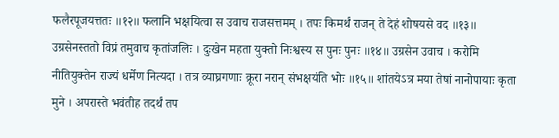फलैरपूजयत्ततः ॥१२॥ फलानि भक्षयित्वा स उवाच राजसत्तमम् । तपः किमर्थं राजन् ते देहं शोषयसे वद ॥१३॥ उग्रसेनस्ततो विप्रं तमुवाच कृतांजलिः । दुःखेन महता युक्तो निःश्वस्य स पुनः पुनः ॥१४॥ उग्रसेन उवाच । करोमि नीतियुक्तेन राज्यं धर्मेण नित्यदा । तत्र व्याघ्रगणाः क्रूरा नरान् संभक्षयंति भोः ॥१५॥ शांतयेऽत्र मया तेषां नानोपायाः कृता मुने । अपरास्ते भवंतीह तदर्थं तप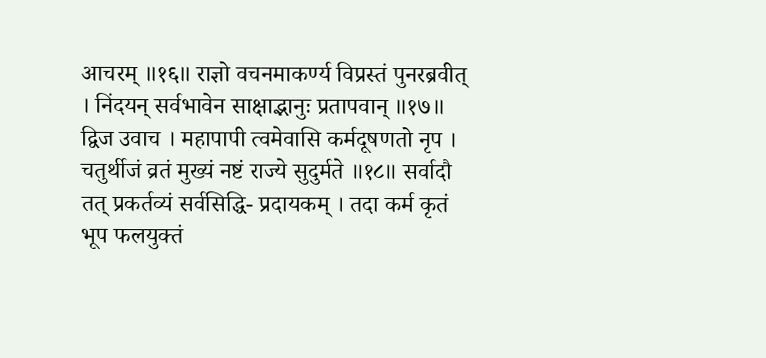आचरम् ॥१६॥ राज्ञो वचनमाकर्ण्य विप्रस्तं पुनरब्रवीत् । निंदयन् सर्वभावेन साक्षाद्भानुः प्रतापवान् ॥१७॥ द्विज उवाच । महापापी त्वमेवासि कर्मदूषणतो नृप । चतुर्थीजं व्रतं मुख्यं नष्टं राज्ये सुदुर्मते ॥१८॥ सर्वादौ तत् प्रकर्तव्यं सर्वसिद्धि- प्रदायकम् । तदा कर्म कृतं भूप फलयुक्तं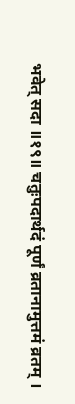भवेत् सदा ॥१९॥ चतुःपदार्थदं पूर्णं व्रतानामुत्तमं व्रतम् ।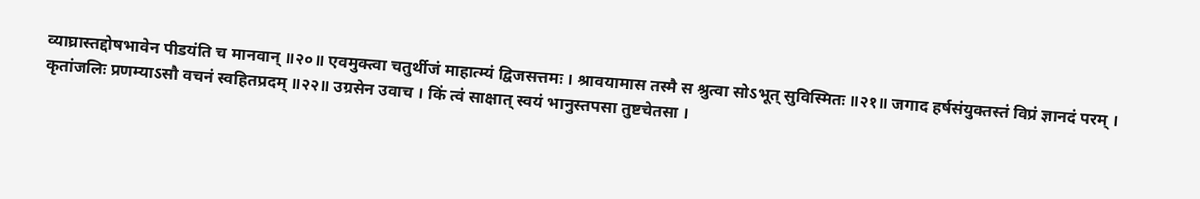व्याघ्रास्तद्दोषभावेन पीडयंति च मानवान् ॥२०॥ एवमुक्त्वा चतुर्थीजं माहात्म्यं द्विजसत्तमः । श्रावयामास तस्मै स श्रुत्वा सोऽभूत् सुविस्मितः ॥२१॥ जगाद हर्षसंयुक्तस्तं विप्रं ज्ञानदं परम् । कृतांजलिः प्रणम्याऽसौ वचनं स्वहितप्रदम् ॥२२॥ उग्रसेन उवाच । किं त्वं साक्षात् स्वयं भानुस्तपसा तुष्टचेतसा ।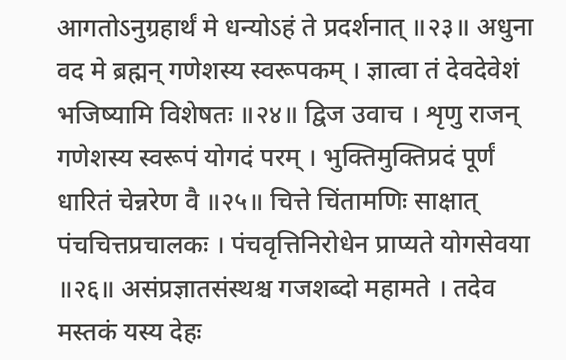आगतोऽनुग्रहार्थं मे धन्योऽहं ते प्रदर्शनात् ॥२३॥ अधुना वद मे ब्रह्मन् गणेशस्य स्वरूपकम् । ज्ञात्वा तं देवदेवेशं भजिष्यामि विशेषतः ॥२४॥ द्विज उवाच । शृणु राजन् गणेशस्य स्वरूपं योगदं परम् । भुक्तिमुक्तिप्रदं पूर्णं धारितं चेन्नरेण वै ॥२५॥ चित्ते चिंतामणिः साक्षात् पंचचित्तप्रचालकः । पंचवृत्तिनिरोधेन प्राप्यते योगसेवया ॥२६॥ असंप्रज्ञातसंस्थश्च गजशब्दो महामते । तदेव मस्तकं यस्य देहः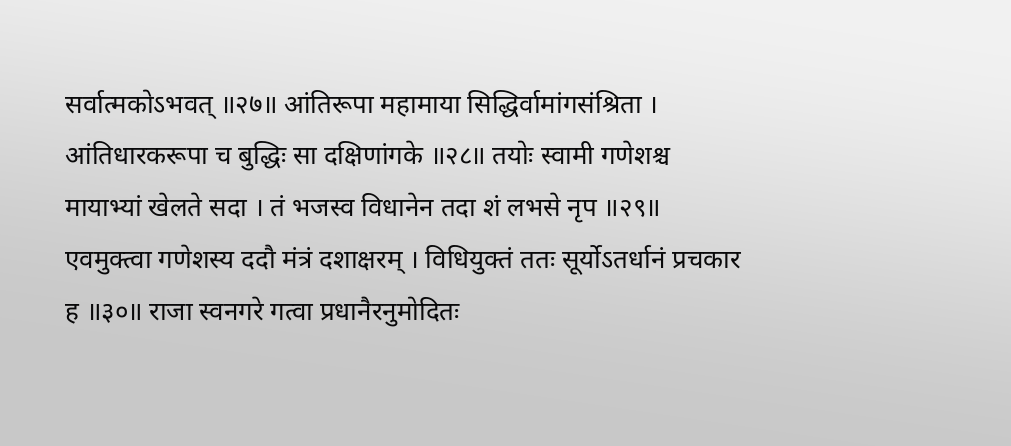सर्वात्मकोऽभवत् ॥२७॥ आंतिरूपा महामाया सिद्धिर्वामांगसंश्रिता । आंतिधारकरूपा च बुद्धिः सा दक्षिणांगके ॥२८॥ तयोः स्वामी गणेशश्च मायाभ्यां खेलते सदा । तं भजस्व विधानेन तदा शं लभसे नृप ॥२९॥ एवमुक्त्वा गणेशस्य ददौ मंत्रं दशाक्षरम् । विधियुक्तं ततः सूर्योऽतर्धानं प्रचकार ह ॥३०॥ राजा स्वनगरे गत्वा प्रधानैरनुमोदितः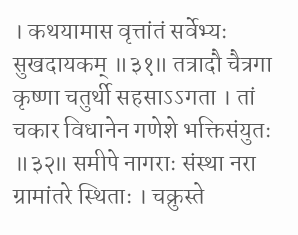। कथयामास वृत्तांतं सर्वेभ्यः सुखदायकम् ॥३१॥ तत्रादौ चैत्रगा कृष्णा चतुर्थी सहसाऽऽगता । तां चकार विधानेन गणेशे भक्तिसंयुतः ॥३२॥ समीपे नागराः संस्था नरा ग्रामांतरे स्थिताः । चक्रुस्ते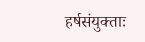हर्षसंयुक्ताः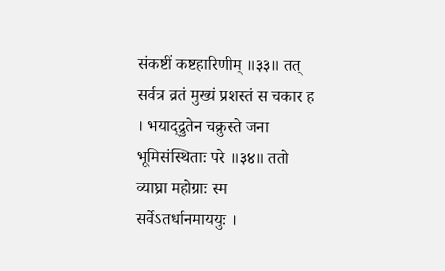संकष्टीं कष्टहारिणीम् ॥३३॥ तत् सर्वत्र व्रतं मुख्यं प्रशस्तं स चकार ह । भयाद्द्रुतेन चक्रुस्ते जना भूमिसंस्थिताः परे ॥३४॥ ततो व्याघ्रा महोग्राः स्म सर्वेऽतर्धानमाययुः ।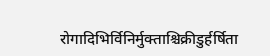रोगादिभिर्विनिर्मुक्ताश्चिक्रीडुर्हर्षिता